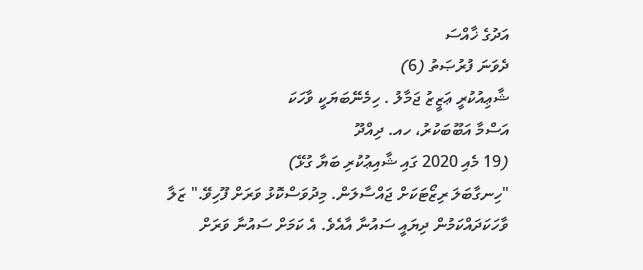އަދުގެ ޚާއްސަ
ދެވަނަ ފުރުޞަތު (6)
ޝާޢިއުކުރީ ޢަޒީޒު ޖަމާލު . ހިމެނޭބަޔަކީ ވާހަކަ
އަސްމާ އަބޫބަކުރު، ހއ. ދިއްދޫ
(19 މެއި 2020 ގައި ޝާއިޢުކުރި ބަޔާ ގުޅޭ)
"ހިނގާބަލަ ރިޒޯޓަކަށް ޖައްސާލަން. މިދުވަސްކޮޅު ވަރަށް ފޫހިވޭ." ޒަލާ ވާހަކަދައްކަމުން ދިޔައީ ސައުނާ އާއެވެ. އެ ކަމަށް ސައުނާ ވަރަށް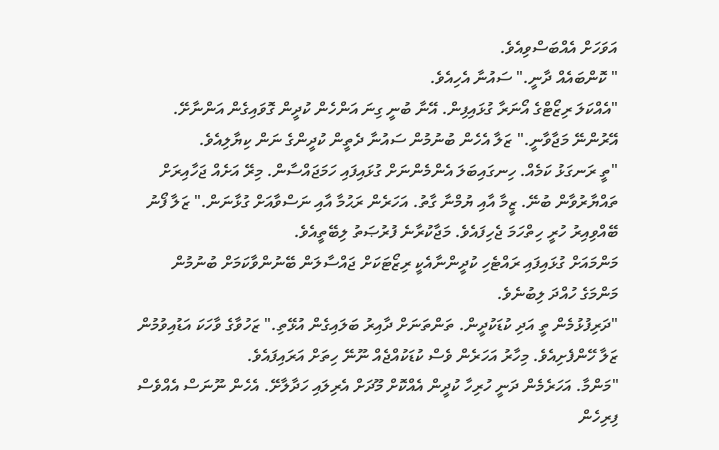އަވަހަށް އެއްބަސްވިއެވެ.
" ކޮންބައެއް ދާނީ." ސައުނާ އެހިއެވެ.
"އެއްކަލަ ރިޒޯޓްގެ އޯނަރާ ގުޅައިފިން. އޭނާ ބުނީ ގިނަ އަންހެން ކުދީން ގޮވައިގެން އަންނާށޭ. އޭރުންނޭ މަޖާވާނީ." ޒަލާ އެހެން ބުނުމުން ސައުނާ ދެތީން ކުދީންގެ ނަން ކިޔާލިއެވެ.
"ތީ ރަނގަޅު ކަމެއް. ހިނގައިބަލަ އެންމެންނަށް ގުޅައިފައި ހަމަޖައްސާން. މިރޭ އަށެއް ޖަހާއިރަށް ތައްޔާރުވާން ބުނޭ. ޒީމާ އާއި ޔުމްނާ ގާތު. އަހަރެން ރަޙުމާ އާއި ނަސްވާއަށް ގުޅާނަން." ޒަލާ ފޯނު ބޭއްވިއިރު ހުރީ ހިތްހަމަ ޖެހިފައެވެ. މަޖާކުރާނެ ފުރުޞަތު ލިބޭތީއެވެ.
މަންމައަށް ގުޅައިފައި ރައްޓެހި ކުދީންނާއެކީ ރިޒޯޓަކަށް ޖައްސާލަން ބޭނުންވާކަމަށް ބުނުމުން މަންމަގެ ހުއްދަ ލިބުނެވެ.
"ދަރިފުޅުމެން ތީ އަދި ކުޑަކުދީން. ތަންތަނަށް ދާއިރު ބަލައިގެން އުޅޭތި." ޒަހުވާގެ ވާހަކަ އަޑުއިވުމުން ޒަލާ ހޭންފެށިއެވެ. މިހާރު އަހަރެން ވެސް ކުޑަކުއްޖެއް ނޫނޭ ހިތަށް އަރައިފައެވެ.
"މަންމާ. އަހަރެމެން ދަނީ ހުރިހާ ކުދީން އެއްކޮށް މޫދަށް އެރިލައި ހަދާލާށޭ. އެހެން ނޫނަސް އެއްވެސް ފިރިހެން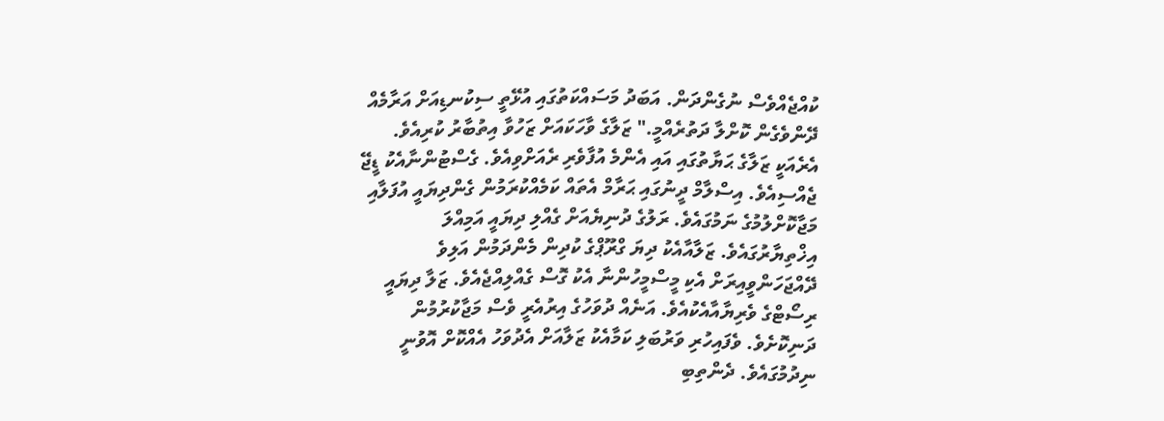ކުއްޖެއްވެސް ނުގެންދަން. އަބަދު މަސައްކަތުގައި އުޅޭތީ ސިކުނޑިއަށް އަރާމެއް ދޭންވެގެން ކޮށްލާ ދަތުރެއްމީ." ޒަލާގެ ވާހަކައަށް ޒަހުވާ އިތުބާރު ކުރިއެވެ.
އެރެއަކީ ޒަލާގެ ޙަޔާތުގައި އައި އެންމެ އުފާވެރި ރެއަށްވިއެވެ. ގެސްޓުންނާއެކު ޑީޖޭ ޖެއްސިއެވެ. އިސްލާމް ދީނުގައި ޙަރާމް އެތައް ކަމެއްކުރަމުން ގެންދިޔައީ އުފަލާއި މަޖާކޮށްލުމުގެ ނަމުގައެވެ. ރަލުގެ ދުނިޔެއަށް ގެއްލި ދިޔައީ އަމިއްލަ އިޚްތިޔާރުގައެވެ. ޒަލާއާއެކު ދިޔަ ގްރޫޕްގެ ކުދިން މެންދަމުން އަލިވެ ދޭއްޖަހަންވީއިރަށް އެކި މީސްމީހުންނާ އެކު ގޮސް ގެއްލިއްޖެއެވެ. ޒަލާ ދިޔައީ ރިސޯޓްގެ ވެރިޔާއާއެކުއެވެ. އަނެއް ދުވަހުގެ އިރުއެރީ ވެސް މަޖާކުރުމުން ދަނިކޮށެވެ. ވެފައިހުރި ވަރުބަލި ކަމާއެކު ޒަލާއަށް އެދުވަހު އެއްކޮށް އޮވުނީ ނިދުމުގައެވެ. ދެންތިބި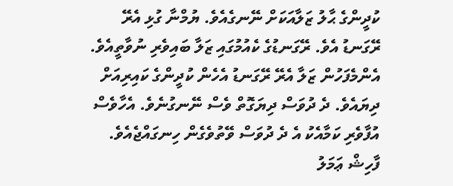ކުދީންގެ ޙާލު ޒަލާއަކަށް ނޭނގެއެވެ. ޔުމްނާ ގުޅި އެރޭ ރޭގަނޑު އެވެ. ރޭގަނޑުގެ ކެއުމުގައި ޒަލާ ބައިވެރި ނުވާތީއެވެ. އެންމެފަހުން ޒަލާ އެރޭ ރޭގަނޑު އެހެން ކުދީންގެ ކައިރިއަށް ދިޔައެވެ. ދެ ދުވަސް ދިޔަގޮތް ވެސް ނޭނގުނެވެ. އެހާވެސް އުފާވެރި ކަމާއެކު އެ ދެ ދުވަސް ވޭތުވެގެން ހިނގައްޖެއެވެ. ފާހިޝް ޢަމަލު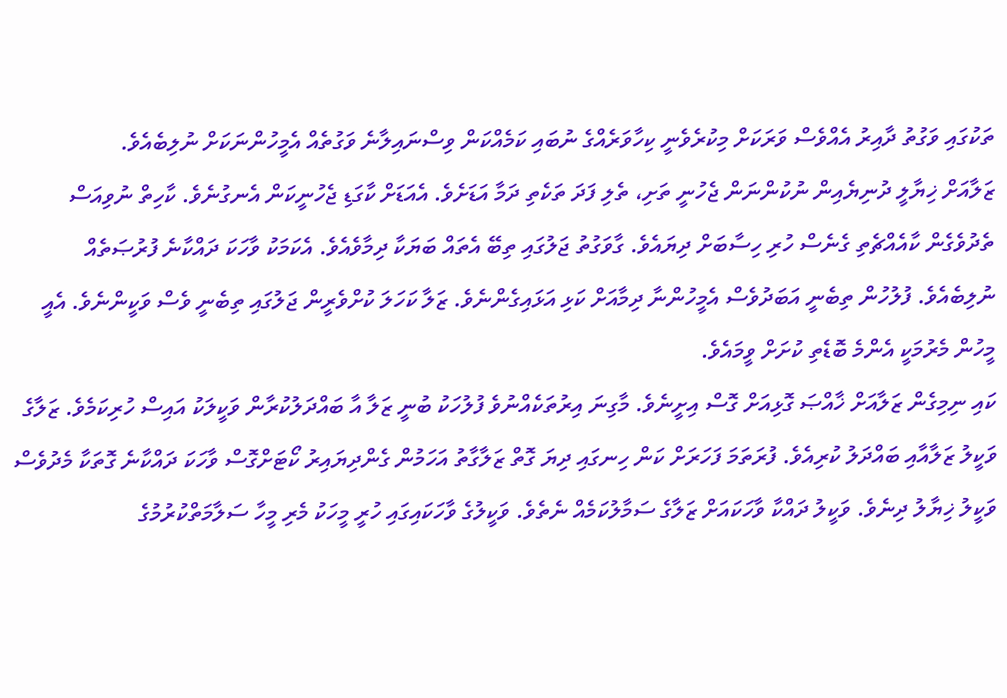ތަކުގައި ވަގުތު ދާއިރު އެއްވެސް ވަރަކަށް މިކުރެވެނީ ކިހާވަރެއްގެ ނުބައި ކަމެއްކަން ވިސްނައިލާނެ ވަގުތެއް އެމީހުންނަކަށް ނުލިބެއެވެ.
ޒަލާއަށް ޚިޔާލީ ދުނިޔެއިން ނުކުންނަން ޖެހުނީ ތަށި، ތެލި ފަދަ ތަކެތި ދަމާ އަޑަށެވެ. އެއަޑަށް ކާގަޑި ޖެހުނީކަން އެނގުނެވެ. ކާހިތް ނުވިއަސް ތެދުވެގެން ކާއެއްޗެތި ގެނެސް ހުރި ހިސާބަށް ދިޔައެވެ. ގާވަގުތު ޖަލުގައި ތިބޭ އެތައް ބަޔަކާ ދިމާވެއެވެ. އެކަމަކު ވާހަކަ ދައްކާނެ ފުރުޞަތެއް ނުލިބެއެވެ. ފުލުހުން ތިބެނީ އަބަދުވެސް އެމީހުންނާ ދިމާއަށް ކަޅި އަޅައިގެންނެވެ. ޒަލާ ކަހަލަ ކުށްވެރީން ޖަލުގައި ތިބެނީ ވެސް ވަކީންނެވެ. އެއީ މީހުން މެރުމަކީ އެންމެ ބޮޑެތި ކުށަށް ވީމައެވެ.
ކައި ނިމިގެން ޒަލާއަށް ޚާއްޞަ ގޮޅިއަށް ގޮސް އިށީނެވެ. މާގިނަ އިރުތަކެއްނުވެ ފުލުހަކު ބުނީ ޒަލާ އާ ބައްދަލުކުރާން ވަކީލަކު އައިސް ހުރިކަމެވެ. ޒަލާގެ ވަކީލު ޒަލާއާއި ބައްދަލު ކުރިއެވެ. ފުރަތަމަ ފަހަރަށް ކަން ހިނގައި ދިޔަ ގޮތް ޒަލާގާތު އަހަމުން ގެންދިޔައިރު ކޯޓަށްގޮސް ވާހަކަ ދައްކާނެ ގޮތަކާ މެދުވެސް ވަކީލު ޚިޔާލު ދިނެވެ. ވަކީލު ދައްކާ ވާހަކައަށް ޒަލާގެ ސަމާލުކަމެއް ނެތެވެ. ވަކީލުގެ ވާހަކައިގައި ހުރީ މީހަކު މެރި މީހާ ސަލާމަތްކުރުމުގެ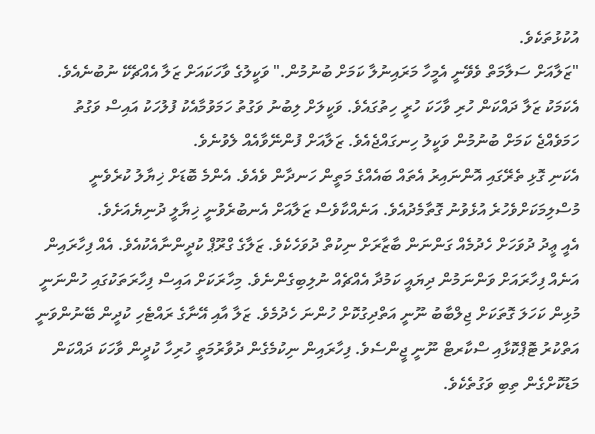އުކުޅުތަކެވެ.
"ޒަލާއަށް ސަލާމަތް ވެވޭނީ އެމީހާ މަރައިނުލާ ކަމަށް ބުނުމުން." ވަކީލުގެ ވާހަކައަށް ޒަލާ އެއްޗެކޭ ނުބުނެއެވެ. އެކަމަކު ޒަލާ ދައްކަން ހުރި ވާހަކަ ހުރީ ހިތުގައެވެ. ވަކީލަށް ލިބުނު ވަގުތު ހަމަވުމާއެކު ފުލުހަކު އައިސް ވަގުތު ހަމަވެއްޖެ ކަމަށް ބުނުމުން ވަކީލު ހިނގައްޖެއެވެ. ޒަލާއަށް ފުންނޭވާއެއް ލެވުނެވެ.
އެކަނި ގޮޅި ތެރޭގައި އޮންނައިރު އެތައް ބައެއްގެ މަތީން ހަނދާން ވެއެވެ. އެންމެ ބޮޑަށް ޚިޔާލު ކުރެވެނީ މުސްލިމަކަށްވެހުރެ އުޅެވުނު ގޮތާމެދުއެވެ. އަނެއްކާވެސް ޒަލާއަށް އެނބުރެވުނީ ޚިޔާލީ ދުނިޔެއަށެވެ.
އެއީ ޢީދު ދުވަހަށް ހެދުމެއް ގަންނަން ބާޒާރަށް ނިކުތް ދުވަހެކެވެ. ޒަލާގެ ގްރޫޕް ކުދީންނާއެކުއެވެ. އެއް ފިހާރައިން އަނެއް ފިހާރައަށް ވަންނަމުން ދިޔައީ ކަމުދާ އެއްޗެއް ނުލިބިގެންނެވެ. މިހާރަކަށް އައިސް ފިހާރަތަކުގައި ހުންނަނީ މުޅިން ކަހަލަ ގޮތަކަށް ޖިލްބާބު ނޫނީ އަތްދިގުކޮށް ހުންނަ ހެދުމެވެ. ޒަލާ އާއި އޭނާގެ ރައްޓެހި ކުދީން ބޭނުންވަނީ އަތްކުރު ޓޮޕްކޮޅާއި ސްކާރޓް ނޫނީ ޖީންސެވެ. ފިހާރައިން ނިކުމެގެން ދުވާރުމަތީ ހުރިހާ ކުދީން ވާހަކަ ދައްކަން މަޑުކޮށްގެން ތިބި ވަގުތެކެވެ.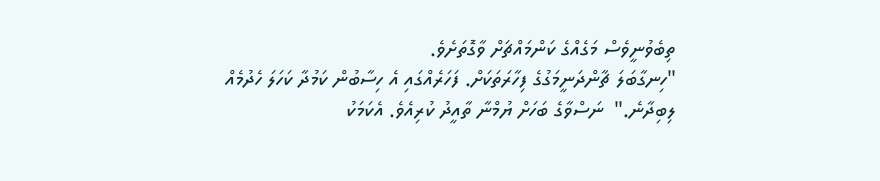ތިބެވުނީވެސް މަގެއްގެ ކަންމައްޗަށް ވާގޮތަށެވެ.
"ހިނގާބަލަ ޗާންދަނީމަގުގެ ފިހާރަތަކަށް. ފަހަރެއްގައި އެ ހިސާބުން ކަމުދާ ކަހަލަ ހެދުމެއް ލިބިދާނެ."  ނަސްވާގެ ބަހަށް ޔުމްނާ ތާއީދު ކުރިއެވެ. އެކަމަކު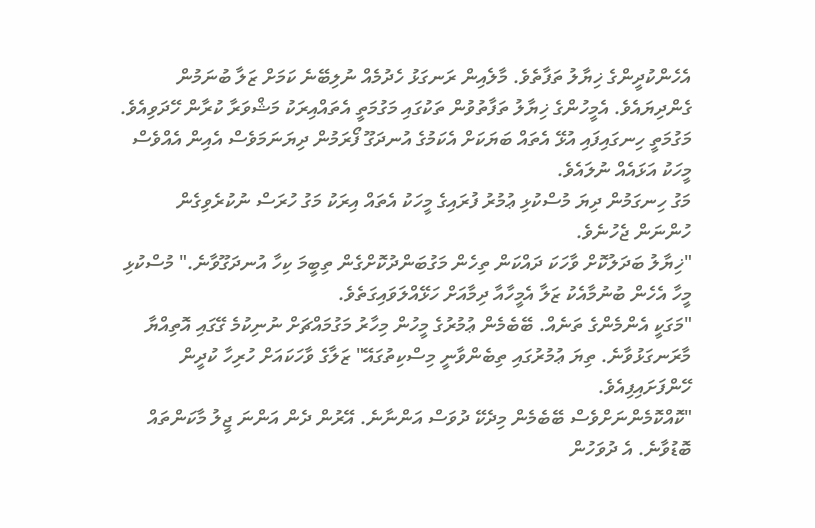އެހެންކުދީންގެ ޚިޔާލު ތަފާތެވެ. މާލެއިން ރަނގަޅު ހެދުމެއް ނުލިބޭނެ ކަމަށް ޒަލާ ބުނަމުން ގެންދިޔައެވެ. އެމީހުންގެ ޚިޔާލު ތަފާތުވުން ތަކުގައި މަގުމަތީ އެތައްއިރަކު މަޝްވަރާ ކުރާން ހޭދަވިއެވެ. މަގުމަތީ ހިނގައިފައި އުޅޭ އެތައް ބަޔަކަށް އެކަމުގެ އުނދަގޫ ފޯރަމުން ދިޔަނަމަވެސް އެއިން އެއްވެސް މީހަކު އަޅައެއް ނުލައެވެ.
މަގު ހިނގަމުން ދިޔަ މުސްކުޅި ޢުމުރު ފުރައިގެ މީހަކު އެތައް އިރަކު މަގު ހުރަސް ނުކުރެވިގެން ހުންނަން ޖެހުނެވެ.
"ޚިޔާލު ބަދަލުކޮށް ވާހަކަ ދައްކަން ތިހެން މަގުބަންދުކޮށްގެން ތިބީމަ ކިހާ އުނދަގޫވާނެ." މުސްކުޅި މީހާ އެހެން ބުނުމާއެކު ޒަލާ އެމީހާއާ ދިމާއަށް ހަޅޭއްލަވައިގަތެވެ.
"މަގަކީ އެންމެންގެ ތަނެއް. ބޭބެމެން ޢުމުރުގެ މީހުން މިހާރު މަގުމައްޗަށް ނުނިކުމެ ގޭގައި އޮތިއްޔާ މާރަނގަޅުވާނެ. ތިޔަ ޢުމުރުގައި ތިބެންވާނީ މިސްކިތުގައޭ" ޒަލާގެ ވާހަކައަށް ހުރިހާ ކުދީން ހޭންފަށައިފިއެވެ.
"ކޮއްކޮމެންނަށްވެސް ބޭބެމެން މިދެކޭ ދުވަސް އަންނާނެ. އޭރުން ދެން އަންނަ ޖީލު މާކަންތައް ބޮޑުވާނެ. އެ ދުވަހުން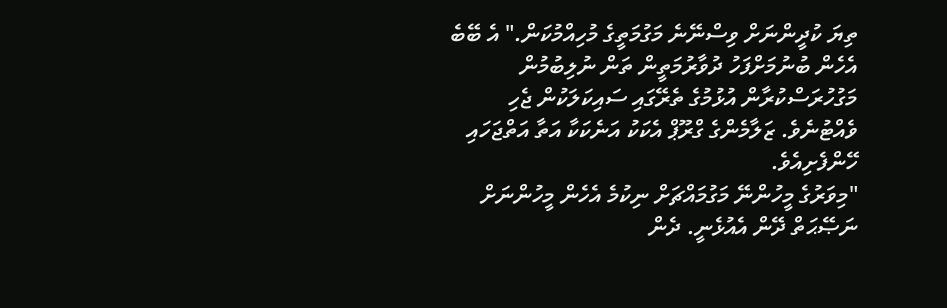ތިޔަ ކުދީންނަށް ވިސްނޭނެ މަގުމަތީގެ މުހިއްމުކަން." އެ ބޭބެ އެހެން ބުނުމަށްފަހު ދުވާރުމަތީން ތަން ނުލިބުމުން މަގުހުރަސްކުރާން އުޅުމުގެ ތެރޭގައި ސައިކަލަކުން ޖެހި ވެއްޓުނެވެ. ޒަލާމެންގެ ގްރޫޕް އެކަކު އަނެކަކާ އަތާ އަތްޖަހައި ހޭންފެށިއެވެ.
"މިވަރުގެ މީހުންނޭ މަގުމައްޗަށް ނިކުމެ އެހެން މީހުންނަށް ނަޞޭޙަތް ދޭން އެއުޅެނީ. ދެން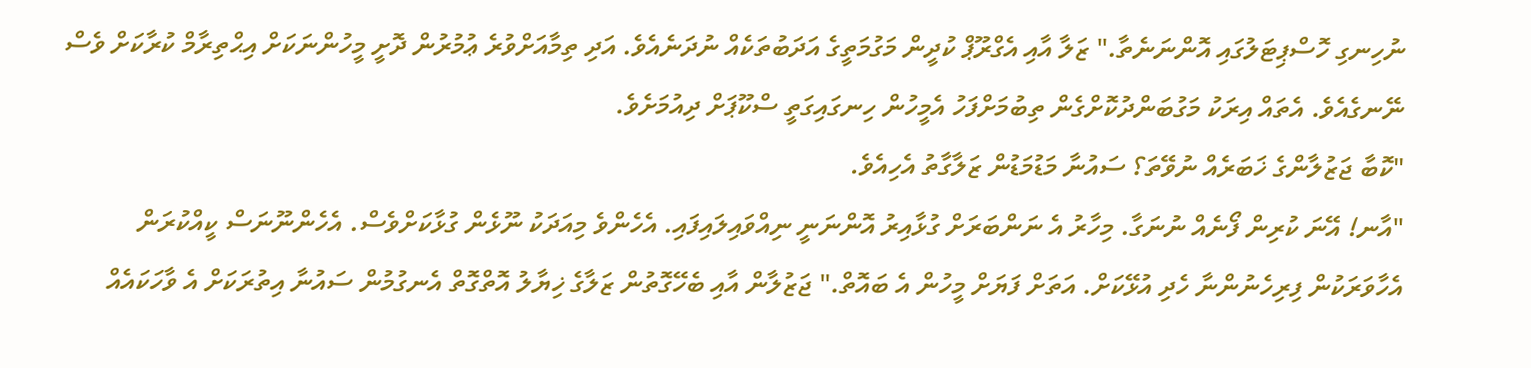ނުހިނގި ހޮސްޕިޓަލުގައި އޮންނަނެތާ." ޒަލާ އާއި އެގްރޫޕް ކުދީން މަގުމަތީގެ އަދަބުތަކެއް ނުދަނެއެވެ. އަދި ތިމާއަށްވުރެ ޢުމުރުން ދޮށީ މީހުންނަކަށް އިޙްތިރާމް ކުރާކަށް ވެސް ނޭނގެއެވެ. އެތައް އިރަކު މަގުބަންދުކޮށްގެން ތިބުމަށްފަހު އެމީހުން ހިނގައިގަތީ ސްކޫޕަށް ދިއުމަށެވެ.
"ކޮބާ ޖަޒުލާންގެ ޚަބަރެއް ނުވޭތަ؟ ސައުނާ މަޑުމަޑުން ޒަލާގާތު އެހިއެވެ.
"އާނ! އޭނަ ކުރިން ފޯނެއް ނުނަގާ. މިހާރު އެ ނަންބަރަށް ގުޅާއިރު އޮންނަނީ ނިއްވައިލައިފައި. އެހެންވެ މިއަދަކު ނޫޅެން ގުޅާކަށްވެސް. އެހެންނޫނަސް ކީއްކުރަން އެހާވަރަކުން ފިރިހެނުންނާ ހެދި އުޅޭކަށް. އަތަށް ފަޔަށް މީހުން އެ ބައޮތް." ޖަޒުލާން އާއި ބެހޭގޮތުން ޒަލާގެ ޚިޔާލު އޮތްގޮތް އެނގުމުން ސައުނާ އިތުރަކަށް އެ ވާހަކައެއް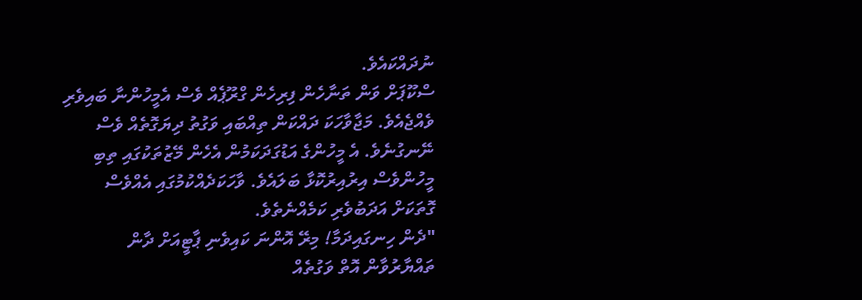ނުދައްކައެވެ.
ސްކޫޕަށް ވަން ތަނާހެން ފިރިހެން ގްރޫޕެއް ވެސް އެމީހުންނާ ބައިވެރި ވެއްޖެއެވެ. މަޖާވާހަކަ ދައްކަން ތިއްބައި ވަގުތު ދިޔަގޮތެއް ވެސް ނޭނގުނެވެ. އެ މީހުންގެ އަޑުގަދަކަމުން އެހެން މޭޒުތަކުގައި ތިބި މީހުންވެސް އިރުއިރުކޮޅާ ބަލައެވެ. ވާހަކަދެއްކުމުގައި އެއްވެސް ގޮތަކަށް އަދަބުވެރި ކަމެއްނެތެވެ.
"ދެން ހިނގައިދަމާ! މިރޭ އޮންނަ ކައިވެނި ޕާޓީއަށް ދާން ތައްޔާރުވާން އޮތް ވަގުތެއް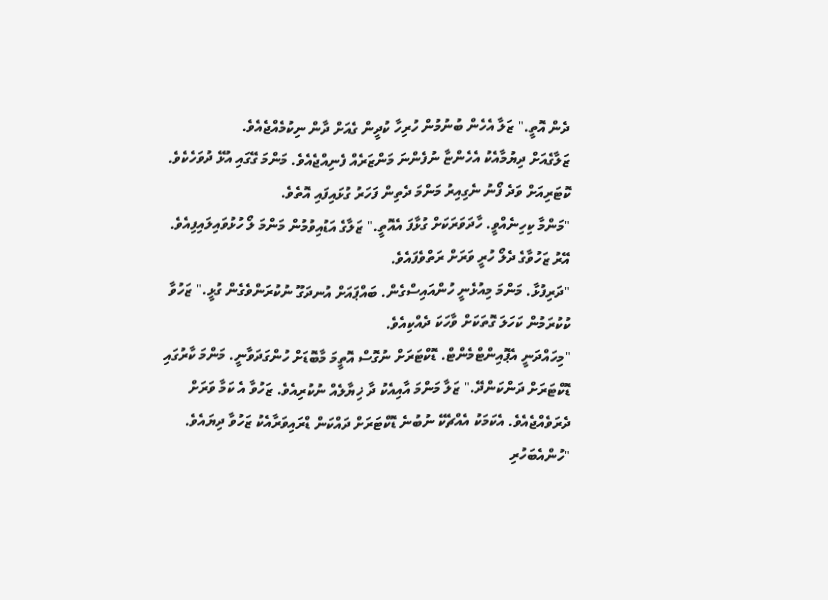ދެން އޮތީ." ޒަލާ އެހެން ބުނުމުން ހުރިހާ ކުދީން ގެއަށް ދާން ނިކުމެއްޖެއެވެ.
ޒަލާގެއަށް ދިޔުމާއެކު އެހެންޏާ ނުފެންނަ މަންޒަރެއް ފެނިއްޖެއެވެ. މަންމަ ގޭގައި އުޅޭ ދުވަހެކެވެ. ކޮޓަރިއަށް ވަދެ ފޯނު ނެގިއިރު މަންމަ ދެތިން ފަހަރު ގުޅައިފައި އޮތެވެ.
"މަންމާ ކިހިނެއްވީ. ހާދަވަރަކަށް ގުޅާފަ އެއޮތީ." ޒަލާގެ އަޑުއިވުމުން މަންމަ ލޯ ހުޅުވައިލައިފިއެވެ. އޭރު ޒަހުވާގެ ދެލޯ ހުރީ ވަރަށް ރަތްވެފައެވެ.
"ދަރިފުޅާ. މަންމަ މިއުޅެނީ ހުންއައިސްގެން. ބައްޕައަށް އުނދަގޫ ނުކުރަންވެގެން ގުޅީ." ޒަހުވާ ކުކުރަމުން ކަހަލަ ގޮތަކަށް ވާހަކަ ދެއްކިއެވެ.
"މިހައްދަނީ އެޕޮއިންޓްމެންޓް. ޑޮކްޓަރަށް ނުގޮސް އޮތީމަ މާބޮޑަށް ހުންގަދަވާނީ. މަންމަ ކާރުގައި ޑޮކްޓަރަށް ދަންކަންދޭ." ޒަލާ މަންމަ އާއިއެކު ދާ ޚިޔާލެއް ނުކުރިއެވެ. ޒަހުވާ އެ ކަމާ ވަރަށް ދެރަވެއްޖެއެވެ. އެކަމަކު އެއްޗެކޭ ނުބުނެ ޑޮކްޓަރަށް ދައްކަން ޑްރައިވަރާއެކު ޒަހުވާ ދިޔައެވެ.
"ހުންއެބަހުރި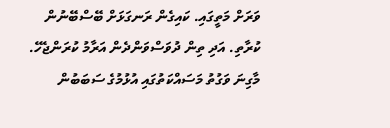ވަރަށް މަތީގައި. ކައިގެން ރަނގަޅަށް ބޭސްބޭނުން ކުރާތި. އަދި ތިން ދުވަސްވަންދެން އަރާމު ކުރަންޖެހޭ. މާގިނަ ވަގުތު މަސައްކަތުގައި އުޅުމުގެ ސަބަބުން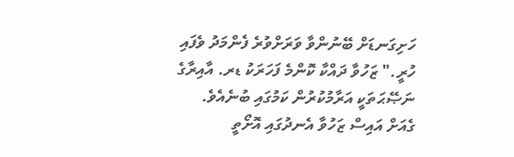ހަށިގަނޑަށް ބޭނުންވާ ވަރަށްވުރެ ފެންމަދު ވެފައި ހުރީ." ޒަހުވާ ދައްކާ ކޮންމެ ފަހަރަކު ޑރ. އާއިރާގެ ނަޞޭޙަތަކީ އަރާމުކުރުން ކަމުގައި ބުނެއެވެ.
ގެއަށް އައިސް ޒަހުވާ އެނދުގައި އޮށޯތީ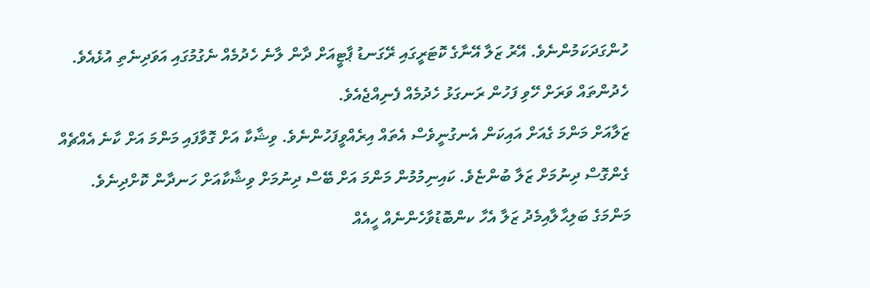ހުންގަދަކަމުންނެވެ. އޭރު ޒަލާ އޭނާގެ ކޮޓަރީގައި ރޭގަނޑު ޕާޓީއަށް ދާން ލާނެ ހެދުމެއް ނެގުމުގައި އަވަދިނެތި އުޅެއެވެ. ހެދުންތައް ވަރަށް ހޭވި ފަހުން ރަނގަޅު ހެދުމެއް ފެނިއްޖެއެވެ.
ޒަލާއަށް މަންމަ ގެއަށް އައިކަން އެނގުނީވެސް އެތައް އިރެއްވީފަހުންނެވެ. ވިޝާކާ އަށް ގޮވާފައި މަންމަ އަށް ކާނެ އެއްޗެއް ގެންގޮސް ދިނުމަށް ޒަލާ ބުންޏެވެ. ކައިނިމުމުން މަންމަ އަށް ބޭސް ދިނުމަށް ވިޝާކާއަށް ހަނދާން ކޮށްދިނެވެ. މަންމަގެ ބަލިޙާލާއިމެދު ޒަލާ އެހާ ކންބޮޑުވާހެންނެއް ހީއެއް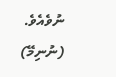ނުވެއެވެ.
(ނުނިމޭ)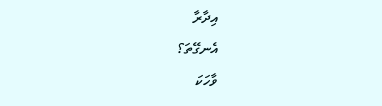އިދާރާ
އެނގޭތަ؟
ވާހަކަ